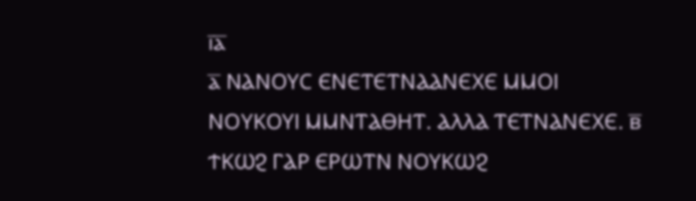ⲓ̅ⲁ̅
ⲁ̅ ⲚⲀⲚⲞⲨⲤ ⲈⲚⲈⲦⲈⲦⲚⲀⲀⲚⲈⲬⲈ ⲘⲘⲞⲒ ⲚⲞⲨⲔⲞⲨⲒ ⲘⲘⲚⲦⲀⲐⲎⲦ. ⲀⲖⲖⲀ ⲦⲈⲦⲚⲀⲚⲈⲬⲈ. ⲃ̅ ϮⲔⲰϨ ⲄⲀⲢ ⲈⲢⲰⲦⲚ ⲚⲞⲨⲔⲰϨ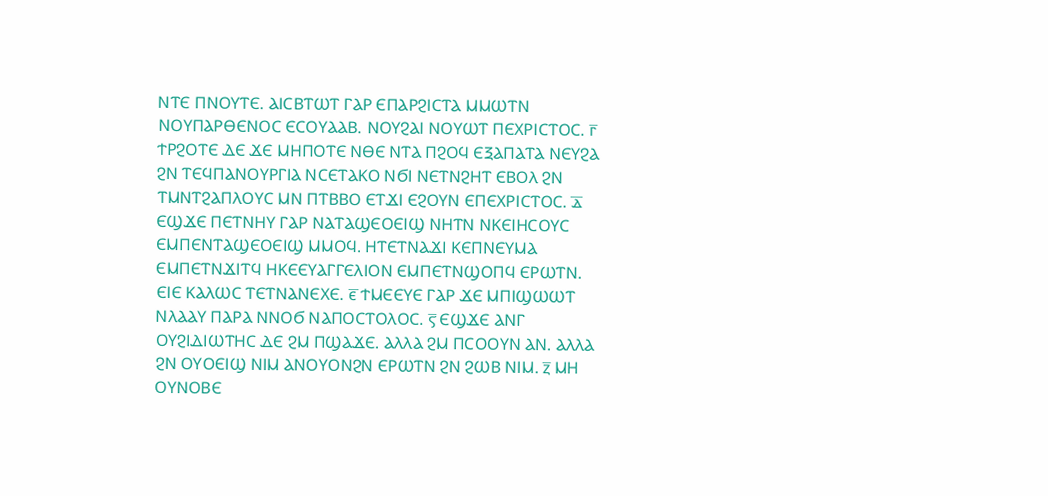ⲚⲦⲈ ⲠⲚⲞⲨⲦⲈ. ⲀⲒⲤⲂⲦⲰⲦ ⲄⲀⲢ ⲈⲠⲀⲢϨⲒⲤⲦⲀ ⲘⲘⲰⲦⲚ ⲚⲞⲨⲠⲀⲢⲐⲈⲚⲞⲤ ⲈⲤⲞⲨⲀⲀⲂ. ⲚⲞⲨϨⲀⲒ ⲚⲞⲨⲰⲦ ⲠⲈⲬⲢⲒⲤⲦⲞⲤ. ⲅ̅ ϮⲢϨⲞⲦⲈ ⲆⲈ ϪⲈ ⲘⲎⲠⲞⲦⲈ ⲚⲐⲈ ⲚⲦⲀ ⲠϨⲞϤ ⲈⲜⲀⲠⲀⲦⲀ ⲚⲈⲨϨⲀ ϨⲚ ⲦⲈϤⲠⲀⲚⲞⲨⲢⲄⲒⲀ ⲚⲤⲈⲦⲀⲔⲞ ⲚϬⲒ ⲚⲈⲦⲚϨⲎⲦ ⲈⲂⲞⲖ ϨⲚ ⲦⲘⲚⲦϨⲀⲠⲖⲞⲨⲤ ⲘⲚ ⲠⲦⲂⲂⲞ ⲈⲦϪⲒ ⲈϨⲞⲨⲚ ⲈⲠⲈⲬⲢⲒⲤⲦⲞⲤ. ⲇ̅ ⲈϢϪⲈ ⲠⲈⲦⲚⲎⲨ ⲄⲀⲢ ⲚⲀⲦⲀϢⲈⲞⲈⲒϢ ⲚⲎⲦⲚ ⲚⲔⲈⲒⲎⲤⲞⲨⲤ ⲈⲘⲠⲈⲚⲦⲀϢⲈⲞⲈⲒϢ ⲘⲘⲞϤ. ⲎⲦⲈⲦⲚⲀϪⲒ ⲔⲈⲠⲚⲈⲨⲘⲀ ⲈⲘⲠⲈⲦⲚϪⲒⲦϤ ⲎⲔⲈⲈⲨⲀⲄⲄⲈⲖⲒⲞⲚ ⲈⲘⲠⲈⲦⲚϢⲞⲠϤ ⲈⲢⲰⲦⲚ. ⲈⲒⲈ ⲔⲀⲖⲰⲤ ⲦⲈⲦⲚⲀⲚⲈⲬⲈ. ⲉ̅ ϮⲘⲈⲈⲨⲈ ⲄⲀⲢ ϪⲈ ⲘⲠⲒϢⲰⲰⲦ ⲚⲖⲀⲀⲨ ⲠⲀⲢⲀ ⲚⲚⲞϬ ⲚⲀⲠⲞⲤⲦⲞⲖⲞⲤ. ⲋ̅ ⲈϢϪⲈ ⲀⲚⲄ ⲞⲨϨⲒⲆⲒⲰⲦⲎⲤ ⲆⲈ ϨⲘ ⲠϢⲀϪⲈ. ⲀⲖⲖⲀ ϨⲘ ⲠⲤⲞⲞⲨⲚ ⲀⲚ. ⲀⲖⲖⲀ ϨⲚ ⲞⲨⲞⲈⲒϢ ⲚⲒⲘ ⲀⲚⲞⲨⲞⲚϨⲚ ⲈⲢⲰⲦⲚ ϨⲚ ϨⲰⲂ ⲚⲒⲘ. ⲍ̅ ⲘⲎ ⲞⲨⲚⲞⲂⲈ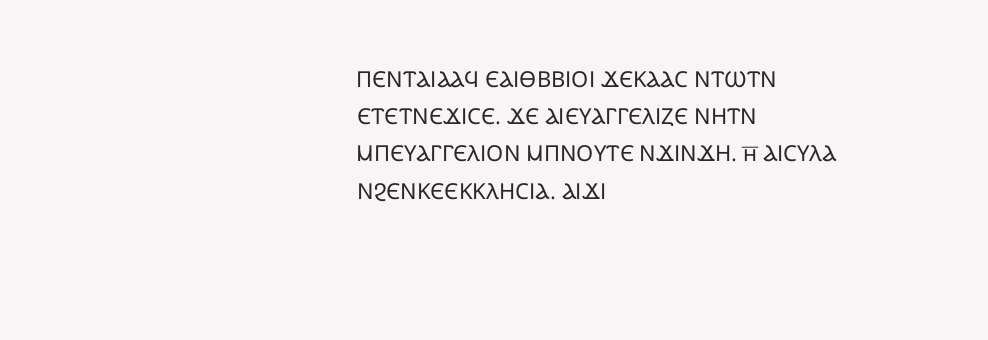ⲠⲈⲚⲦⲀⲒⲀⲀϤ ⲈⲀⲒⲐⲂⲂⲒⲞⲒ ϪⲈⲔⲀⲀⲤ ⲚⲦⲰⲦⲚ ⲈⲦⲈⲦⲚⲈϪⲒⲤⲈ. ϪⲈ ⲀⲒⲈⲨⲀⲄⲄⲈⲖⲒⲌⲈ ⲚⲎⲦⲚ ⲘⲠⲈⲨⲀⲄⲄⲈⲖⲒⲞⲚ ⲘⲠⲚⲞⲨⲦⲈ ⲚϪⲒⲚϪⲎ. ⲏ̅ ⲀⲒⲤⲨⲖⲀ ⲚϨⲈⲚⲔⲈⲈⲔⲔⲖⲎⲤⲒⲀ. ⲀⲒϪⲒ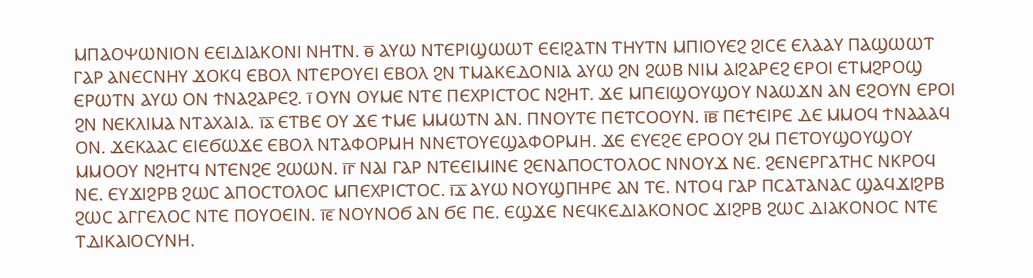ⲘⲠⲀⲞⲮⲰⲚⲒⲞⲚ ⲈⲈⲒⲆⲒⲀⲔⲞⲚⲒ ⲚⲎⲦⲚ. ⲑ̅ ⲀⲨⲰ ⲚⲦⲈⲢⲒϢⲰⲰⲦ ⲈⲈⲒϨⲀⲦⲚ ⲦⲎⲨⲦⲚ ⲘⲠⲒⲞⲨⲈϨ ϨⲒⲤⲈ ⲈⲖⲀⲀⲨ ⲠⲀϢⲰⲰⲦ ⲄⲀⲢ ⲀⲚⲈⲤⲚⲎⲨ ϪⲞⲔϤ ⲈⲂⲞⲖ ⲚⲦⲈⲢⲞⲨⲈⲒ ⲈⲂⲞⲖ ϨⲚ ⲦⲘⲀⲔⲈⲆⲞⲚⲒⲀ ⲀⲨⲰ ϨⲚ ϨⲰⲂ ⲚⲒⲘ ⲀⲒϨⲀⲢⲈϨ ⲈⲢⲞⲒ ⲈⲦⲘϨⲢⲞϢ ⲈⲢⲰⲦⲚ ⲀⲨⲰ ⲞⲚ ϮⲚⲀϨⲀⲢⲈϨ. ⲓ̅ ⲞⲨⲚ ⲞⲨⲘⲈ ⲚⲦⲈ ⲠⲈⲬⲢⲒⲤⲦⲞⲤ ⲚϨⲎⲦ. ϪⲈ ⲘⲠⲈⲒϢⲞⲨϢⲞⲨ ⲚⲀⲰϪⲚ ⲀⲚ ⲈϨⲞⲨⲚ ⲈⲢⲞⲒ ϨⲚ ⲚⲈⲔⲖⲒⲘⲀ ⲚⲦⲀⲬⲀⲒⲀ. ⲓ̅ⲁ̅ ⲈⲦⲂⲈ ⲞⲨ ϪⲈ ϮⲘⲈ ⲘⲘⲰⲦⲚ ⲀⲚ. ⲠⲚⲞⲨⲦⲈ ⲠⲈⲦⲤⲞⲞⲨⲚ. ⲓ̅ⲃ̅ ⲠⲈϮⲈⲒⲢⲈ ⲆⲈ ⲘⲘⲞϤ ϮⲚⲀⲀⲀϤ ⲞⲚ. ϪⲈⲔⲀⲀⲤ ⲈⲒⲈϬⲰϪⲈ ⲈⲂⲞⲖ ⲚⲦⲀⲪⲞⲢⲘⲎ ⲚⲚⲈⲦⲞⲨⲈϢⲀⲪⲞⲢⲘⲎ. ϪⲈ ⲈⲨⲈϨⲈ ⲈⲢⲞⲞⲨ ϨⲘ ⲠⲈⲦⲞⲨϢⲞⲨϢⲞⲨ ⲘⲘⲞⲞⲨ ⲚϨⲎⲦϤ ⲚⲦⲈⲚϨⲈ ϨⲰⲰⲚ. ⲓ̅ⲅ̅ ⲚⲀⲒ ⲄⲀⲢ ⲚⲦⲈⲈⲒⲘⲒⲚⲈ ϨⲈⲚⲀⲠⲞⲤⲦⲞⲖⲞⲤ ⲚⲚⲞⲨϪ ⲚⲈ. ϨⲈⲚⲈⲢⲄⲀⲦⲎⲤ ⲚⲔⲢⲞϤ ⲚⲈ. ⲈⲨϪⲒϨⲢⲂ ϨⲰⲤ ⲀⲠⲞⲤⲦⲞⲖⲞⲤ ⲘⲠⲈⲬⲢⲒⲤⲦⲞⲤ. ⲓ̅ⲇ̅ ⲀⲨⲰ ⲚⲞⲨϢⲠⲎⲢⲈ ⲀⲚ ⲦⲈ. ⲚⲦⲞϤ ⲄⲀⲢ ⲠⲤⲀⲦⲀⲚⲀⲤ ϢⲀϤϪⲒϨⲢⲂ ϨⲰⲤ ⲀⲄⲄⲈⲖⲞⲤ ⲚⲦⲈ ⲠⲞⲨⲞⲈⲒⲚ. ⲓ̅ⲉ̅ ⲚⲞⲨⲚⲞϬ ⲀⲚ ϬⲈ ⲠⲈ. ⲈϢϪⲈ ⲚⲈϤⲔⲈⲆⲒⲀⲔⲞⲚⲞⲤ ϪⲒϨⲢⲂ ϨⲰⲤ ⲆⲒⲀⲔⲞⲚⲞⲤ ⲚⲦⲈ ⲦⲆⲒⲔⲀⲒⲞⲤⲨⲚⲎ.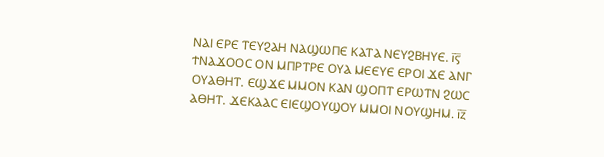ⲚⲀⲒ ⲈⲢⲈ ⲦⲈⲨϨⲀⲎ ⲚⲀϢⲰⲠⲈ ⲔⲀⲦⲀ ⲚⲈⲨϨⲂⲎⲨⲈ. ⲓ̅ⲋ̅ ϮⲚⲀϪⲞⲞⲤ ⲞⲚ ⲘⲠⲢⲦⲢⲈ ⲞⲨⲀ ⲘⲈⲈⲨⲈ ⲈⲢⲞⲒ ϪⲈ ⲀⲚⲄ ⲞⲨⲀⲐⲎⲦ. ⲈϢϪⲈ ⲘⲘⲞⲚ ⲔⲀⲚ ϢⲞⲠⲦ ⲈⲢⲰⲦⲚ ϨⲰⲤ ⲀⲐⲎⲦ. ϪⲈⲔⲀⲀⲤ ⲈⲒⲈϢⲞⲨϢⲞⲨ ⲘⲘⲞⲒ ⲚⲞⲨϢⲎⲘ. ⲓ̅ⲍ̅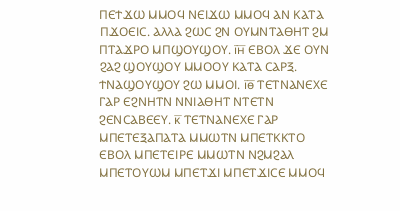ⲠⲈϮϪⲰ ⲘⲘⲞϤ ⲚⲈⲒϪⲰ ⲘⲘⲞϤ ⲀⲚ ⲔⲀⲦⲀ ⲠϪⲞⲈⲒⲤ. ⲀⲖⲖⲀ ϨⲰⲤ ϨⲚ ⲞⲨⲘⲚⲦⲀⲐⲎⲦ ϨⲘ ⲠⲦⲀϪⲢⲞ ⲘⲠϢⲞⲨϢⲞⲨ. ⲓ̅ⲏ̅ ⲈⲂⲞⲖ ϪⲈ ⲞⲨⲚ ϨⲀϨ ϢⲞⲨϢⲞⲨ ⲘⲘⲞⲞⲨ ⲔⲀⲦⲀ ⲤⲀⲢⲜ. ϮⲚⲀϢⲞⲨϢⲞⲨ ϨⲰ ⲘⲘⲞⲒ. ⲓ̅ⲑ̅ ⲦⲈⲦⲚⲀⲚⲈⲬⲈ ⲄⲀⲢ ⲈϨⲚⲎⲦⲚ ⲚⲚⲒⲀⲐⲎⲦ ⲚⲦⲈⲦⲚ ϨⲈⲚⲤⲀⲂⲈⲈⲨ. ⲕ̅ ⲦⲈⲦⲚⲀⲚⲈⲬⲈ ⲄⲀⲢ ⲘⲠⲈⲦⲈⲜⲀⲠⲀⲦⲀ ⲘⲘⲰⲦⲚ ⲘⲠⲈⲦⲔⲔⲦⲞ ⲈⲂⲞⲖ ⲘⲠⲈⲦⲈⲒⲢⲈ ⲘⲘⲰⲦⲚ ⲚϨⲘϨⲀⲖ ⲘⲠⲈⲦⲞⲨⲰⲘ ⲘⲠⲈⲦϪⲒ ⲘⲠⲈⲦϪⲒⲤⲈ ⲘⲘⲞϤ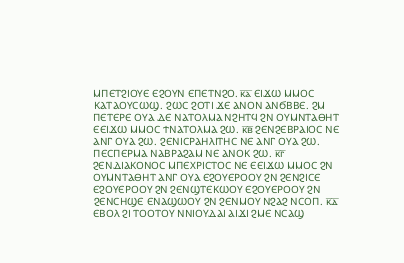ⲘⲠⲈⲦϨⲒⲞⲨⲈ ⲈϨⲞⲨⲚ ⲈⲠⲈⲦⲚϨⲞ. ⲕ̅ⲁ̅ ⲈⲒϪⲰ ⲘⲘⲞⲤ ⲔⲀⲦⲀⲞⲨⲤⲰϢ. ϨⲰⲤ ϨⲞⲦⲒ ϪⲈ ⲀⲚⲞⲚ ⲀⲚϬⲂⲂⲈ. ϨⲘ ⲠⲈⲦⲈⲢⲈ ⲞⲨⲀ ⲆⲈ ⲚⲀⲦⲞⲖⲘⲀ ⲚϨⲎⲦϤ ϨⲚ ⲞⲨⲘⲚⲦⲀⲐⲎⲦ ⲈⲈⲒϪⲰ ⲘⲘⲞⲤ ϮⲚⲀⲦⲞⲖⲘⲀ ϨⲰ. ⲕ̅ⲃ̅ ϨⲈⲚϨⲈⲂⲢⲀⲒⲞⲤ ⲚⲈ ⲀⲚⲄ ⲞⲨⲀ ϨⲰ. ϨⲈⲚⲒⲤⲢⲀⲎⲖⲒⲦⲎⲤ ⲚⲈ ⲀⲚⲄ ⲞⲨⲀ ϨⲰ. ⲠⲈⲤⲠⲈⲢⲘⲀ ⲚⲀⲂⲢⲀϨⲀⲘ ⲚⲈ ⲀⲚⲞⲔ ϨⲰ. ⲕ̅ⲅ̅ ϨⲈⲚⲆⲒⲀⲔⲞⲚⲞⲤ ⲘⲠⲈⲬⲢⲒⲤⲦⲞⲤ ⲚⲈ ⲈⲈⲒϪⲰ ⲘⲘⲞⲤ ϨⲚ ⲞⲨⲘⲚⲦⲀⲐⲎⲦ ⲀⲚⲄ ⲞⲨⲀ ⲈϨⲞⲨⲈⲢⲞⲞⲨ ϨⲚ ϨⲈⲚϨⲒⲤⲈ ⲈϨⲞⲨⲈⲢⲞⲞⲨ ϨⲚ ϨⲈⲚϢⲦⲈⲔⲰⲞⲨ ⲈϨⲞⲨⲈⲢⲞⲞⲨ ϨⲚ ϨⲈⲚⲤⲎϢⲈ ⲈⲚⲀϢⲰⲞⲨ ϨⲚ ϨⲈⲚⲘⲞⲨ ⲚϨⲀϨ ⲚⲤⲞⲠ. ⲕ̅ⲇ̅ ⲈⲂⲞⲖ ϨⲒ ⲦⲞⲞⲦⲞⲨ ⲚⲚⲒⲞⲨⲆⲀⲒ ⲀⲒϪⲒ ϨⲘⲈ ⲚⲤⲀϢ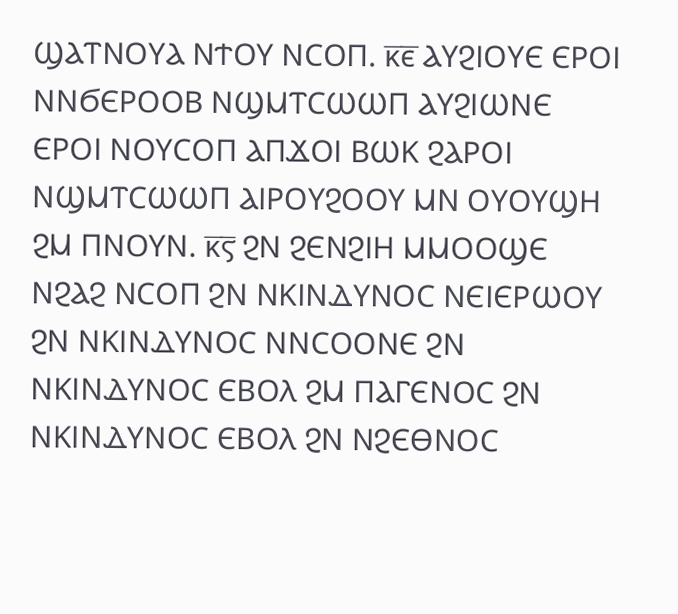ϢⲀⲦⲚⲞⲨⲀ ⲚϮⲞⲨ ⲚⲤⲞⲠ. ⲕ̅ⲉ̅ ⲀⲨϨⲒⲞⲨⲈ ⲈⲢⲞⲒ ⲚⲚϬⲈⲢⲞⲞⲂ ⲚϢⲘⲦⲤⲰⲰⲠ ⲀⲨϨⲒⲰⲚⲈ ⲈⲢⲞⲒ ⲚⲞⲨⲤⲞⲠ ⲀⲠϪⲞⲒ ⲂⲰⲔ ϨⲀⲢⲞⲒ ⲚϢⲘⲦⲤⲰⲰⲠ ⲀⲒⲢⲞⲨϨⲞⲞⲨ ⲘⲚ ⲞⲨⲞⲨϢⲎ ϨⲘ ⲠⲚⲞⲨⲚ. ⲕ̅ⲋ̅ ϨⲚ ϨⲈⲚϨⲒⲎ ⲘⲘⲞⲞϢⲈ ⲚϨⲀϨ ⲚⲤⲞⲠ ϨⲚ ⲚⲔⲒⲚⲆⲨⲚⲞⲤ ⲚⲈⲒⲈⲢⲰⲞⲨ ϨⲚ ⲚⲔⲒⲚⲆⲨⲚⲞⲤ ⲚⲚⲤⲞⲞⲚⲈ ϨⲚ ⲚⲔⲒⲚⲆⲨⲚⲞⲤ ⲈⲂⲞⲖ ϨⲘ ⲠⲀⲄⲈⲚⲞⲤ ϨⲚ ⲚⲔⲒⲚⲆⲨⲚⲞⲤ ⲈⲂⲞⲖ ϨⲚ ⲚϨⲈⲐⲚⲞⲤ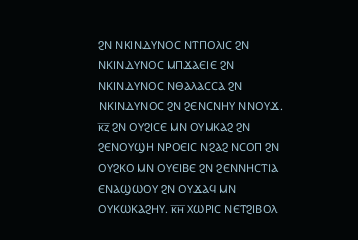ϨⲚ ⲚⲔⲒⲚⲆⲨⲚⲞⲤ ⲚⲦⲠⲞⲖⲒⲤ ϨⲚ ⲚⲔⲒⲚⲆⲨⲚⲞⲤ ⲘⲠϪⲀⲈⲒⲈ ϨⲚ ⲚⲔⲒⲚⲆⲨⲚⲞⲤ ⲚⲐⲀⲖⲀⲤⲤⲀ ϨⲚ ⲚⲔⲒⲚⲆⲨⲚⲞⲤ ϨⲚ ϨⲈⲚⲤⲚⲎⲨ ⲚⲚⲞⲨϪ. ⲕ̅ⲍ̅ ϨⲚ ⲞⲨϨⲒⲤⲈ ⲘⲚ ⲞⲨⲘⲔⲀϨ ϨⲚ ϨⲈⲚⲞⲨϢⲎ ⲚⲢⲞⲈⲒⲤ ⲚϨⲀϨ ⲚⲤⲞⲠ ϨⲚ ⲞⲨϨⲔⲞ ⲘⲚ ⲞⲨⲈⲒⲂⲈ ϨⲚ ϨⲈⲚⲚⲎⲤⲦⲒⲀ ⲈⲚⲀϢⲰⲞⲨ ϨⲚ ⲞⲨϪⲀϤ ⲘⲚ ⲞⲨⲔⲰⲔⲀϨⲎⲨ. ⲕ̅ⲏ̅ ⲬⲰⲢⲒⲤ ⲚⲈⲦϨⲒⲂⲞⲖ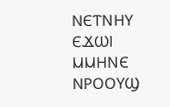ⲚⲈⲦⲚⲎⲨ ⲈϪⲰⲒ ⲘⲘⲎⲚⲈ ⲚⲢⲞⲞⲨϢ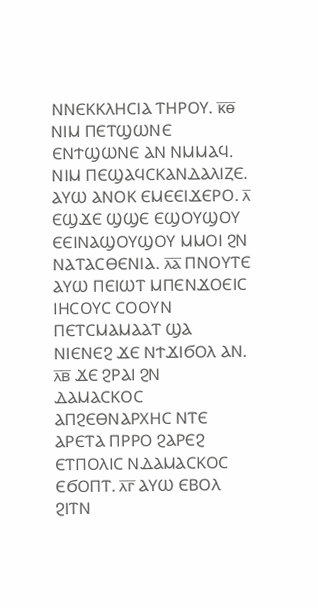ⲚⲚⲈⲔⲔⲖⲎⲤⲒⲀ ⲦⲎⲢⲞⲨ. ⲕ̅ⲑ̅ ⲚⲒⲘ ⲠⲈⲦϢⲰⲚⲈ ⲈⲚϮϢⲰⲚⲈ ⲀⲚ ⲚⲘⲘⲀϤ. ⲚⲒⲘ ⲠⲈϢⲀϤⲤⲔⲀⲚⲆⲀⲖⲒⲌⲈ. ⲀⲨⲰ ⲀⲚⲞⲔ ⲈⲘⲈⲈⲒϪⲈⲢⲞ. ⲗ̅ ⲈϢϪⲈ ϢϢⲈ ⲈϢⲞⲨϢⲞⲨ ⲈⲈⲒⲚⲀϢⲞⲨϢⲞⲨ ⲘⲘⲞⲒ ϨⲚ ⲚⲀⲦⲀⲤⲐⲈⲚⲒⲀ. ⲗ̅ⲁ̅ ⲠⲚⲞⲨⲦⲈ ⲀⲨⲰ ⲠⲈⲒⲰⲦ ⲘⲠⲈⲚϪⲞⲈⲒⲤ ⲒⲎⲤⲞⲨⲤ ⲤⲞⲞⲨⲚ ⲠⲈⲦⲤⲘⲀⲘⲀⲀⲦ ϢⲀ ⲚⲒⲈⲚⲈϨ ϪⲈ ⲚϮϪⲒϬⲞⲖ ⲀⲚ. ⲗ̅ⲃ̅ ϪⲈ ϨⲢⲀⲒ ϨⲚ ⲆⲀⲘⲀⲤⲔⲞⲤ ⲀⲠϨⲈⲐⲚⲀⲢⲬⲎⲤ ⲚⲦⲈ ⲀⲢⲈⲦⲀ ⲠⲢⲢⲞ ϨⲀⲢⲈϨ ⲈⲦⲠⲞⲖⲒⲤ ⲚⲆⲀⲘⲀⲤⲔⲞⲤ ⲈϬⲞⲠⲦ. ⲗ̅ⲅ̅ ⲀⲨⲰ ⲈⲂⲞⲖ ϨⲒⲦⲚ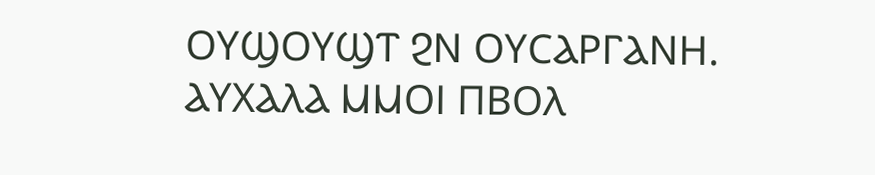ⲞⲨϢⲞⲨϢⲦ ϨⲚ ⲞⲨⲤⲀⲢⲄⲀⲚⲎ. ⲀⲨⲬⲀⲖⲀ ⲘⲘⲞⲒ ⲠⲂⲞⲖ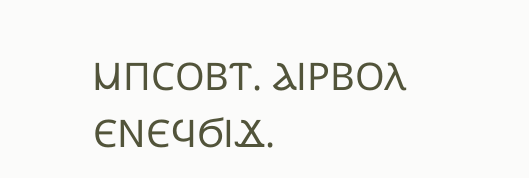ⲘⲠⲤⲞⲂⲦ. ⲀⲒⲢⲂⲞⲖ ⲈⲚⲈϤϬⲒϪ.